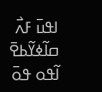ߊߟߎ߫ ߓߍ߯ ߛߊ߬ߦߌ߬ߕߐ߫ ߊ߬ߟߋ ߟߋ߫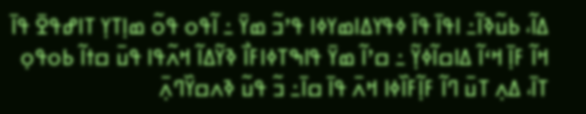ߡߊ߬، ߕߎ߬ߢߊ߬߸ ߊߟߊ߫ ߟߊ߫ ߦߟߌߡߊߘߌߦߊ ߟߴߏ߬ ߘߌ߫ ߸ ߊ߬ߟߋ ߟߋ߬ ߘߊ߲ߠߌ߲ ߠߊߝߟߐ߫ ߟߊ߫ ߞߊ߬ ߓߊ߲߫ ߞߵߊ߬ ߡߊߛߊ߬ߦߌ߲߬ ߸ ߛߴߊ߬ ߘߌ߫ ߟߊߒߠߦߊߓߊ߯ ߢߌ߬ߡߊ߬ ߞߍ߬ߟߊ ߟߎ߫ ߛߙߊ߬ ߕߋߟߋ߲ ߠߊ߫، ߡߍ߲ ߠߎ߫ ߣߊ߬ ߓߊ߲߬ߓߊ߰ߦߊ ߞߍ߫ ߟߊ߫ ߛߊ߫߸ ߏ߬ ߟߎ߬ ߢߍߛߌ߰ߣߍ߲߫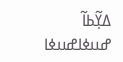ߡߌ߲߬ߕߊ߬ ߝߎߦߊߝߎߦߊ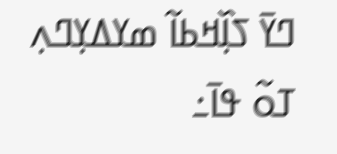ߣߌ߫ ߖߊ߲߰ߞߕߊ߬ ߘߌߡߌ߲ߣߍ߲ ߠߋ߬ ߟߊ߫߸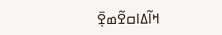ߞߊ߬ߡߊߛߐ߬ߘߐ߲߫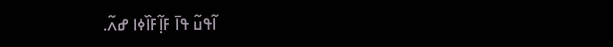ߊ߬ߟߎ߬ ߟߊ߫ ߓߊ߲߬ߓߊ߰ߦߊ ߝߍ߬.